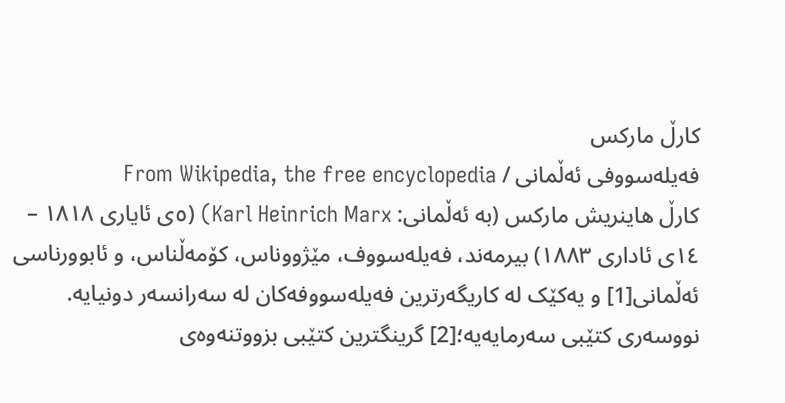کارڵ مارکس
فەیلەسووفی ئەڵمانی / From Wikipedia, the free encyclopedia
کارڵ ھاینریش مارکس (بە ئەڵمانی: Karl Heinrich Marx) (٥ی ئایاری ١٨١٨ – ١٤ی ئاداری ١٨٨٣) بیرمەند، فەیلەسووف، مێژووناس، کۆمەڵناس، و ئابوورناسی ئەڵمانی[1] و یەکێک لە کاریگەرترین فەیلەسووفەکان لە سەرانسەر دونیایە. نووسەری کتێبی سەرمایەیە؛[2] گرینگترین کتێبی بزووتنەوەی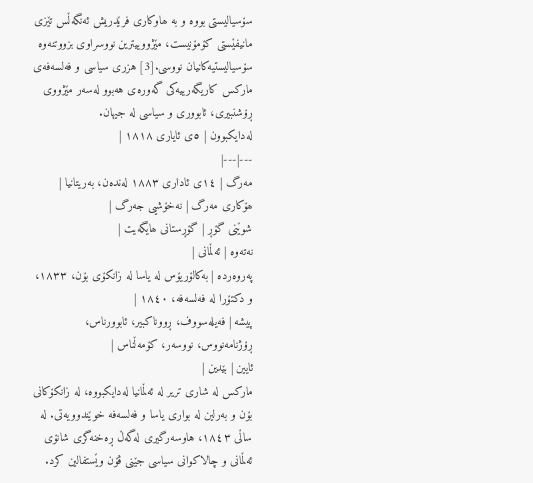سۆسیالیستی بووە و بە ھاوکاری فرێدریش ئەنگەڵس تێزی مانیفێستی کۆمۆنیست، مێژووییترین نووسراوی بزووتنەوە سۆسیالیستیەکانیان نووسی.[3] هزری سیاسی و فەلسەفەی مارکس کاریگەرییەکی گەورەی هەبوو لەسەر مێژووی ڕۆشنبیری، ئابووری و سیاسی لە جیهان.
لەدایکبوون | ٥ی ئایاری ١٨١٨ |
---|---|
مەرگ | ١٤ی ئاداری ١٨٨٣ لەندەن، بەریتانیا |
ھۆکاری مەرگ | نەخۆشیی جەرگ |
شوێنی گۆڕ | گۆڕستانی ھایگەیت |
نەتەوە | ئەڵمانی |
پەروەردە | بەکالۆریۆس لە یاسا لە زانکۆی بۆن، ١٨٣٣، و دکتۆرا لە فەلسەفە، ١٨٤٠ |
پیشە | فەیلەسووف، ڕووناکبیر، ئابوورناس، ڕۆژنامەنووس، نووسەر، کۆمەڵناس |
ئایین | بێدین |
مارکس لە شاری تریر لە ئەڵمانیا لەدایکبووە، لە زانکۆکانی بۆن و بەرلین لە بواری یاسا و فەلسەفە خوێندوویەتی. لە ساڵی ١٨٤٣، هاوسەرگیری لەگەڵ ڕەخنەگری شانۆی ئەڵمانی و چالاکوانی سیاسی جێنی ڤۆن وێستفالین کرد.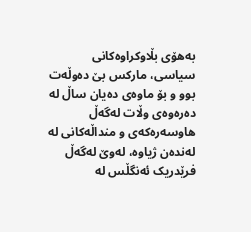بەهۆی بڵاوکراوەکانی سیاسی، مارکس بێ دەوڵەت بوو و بۆ ماوەی دەیان ساڵ لە دەرەوەی وڵات لەگەڵ هاوسەرەکەی و منداڵەکانی لە لەندەن ژیاوە، لەوێ لەگەڵ فرێدریک ئەنگڵس لە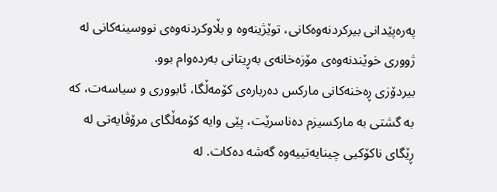پەرەپێدانی بیرکردنەوەکانی، توێژینەوە و بڵاوکردنەوەی نووسینەکانی لە ژووری خوێندنەوەی مۆزەخانەی بەڕیتانی بەردەوام بوو.
بیردۆزی ڕەخنەکانی مارکس دەربارەی کۆمەڵگا، ئابووری و سیاسەت، کە بە گشتی بە مارکسیزم دەناسرێت، پێی وایە کۆمەڵگای مرۆڤایەتی لە ڕێگای ناکۆکیی چینایەتییەوە گەشە دەکات. لە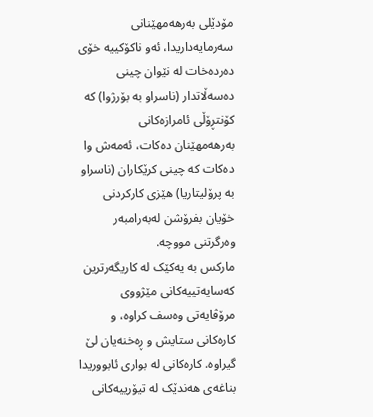مۆدێلی بەرهەمهێنانی سەرمایەداریدا، ئەو ناکۆکییە خۆی دەردەخات لە نێوان چینی دەسەڵاتدار (ناسراو بە بۆرژوا) کە کۆنتڕۆڵی ئامرازەکانی بەرهەمهێنان دەکات، ئەمەش وا دەکات کە چینی کرێکاران (ناسراو بە پرۆلیتاریا) هێزی کارکردنی خۆیان بفرۆشن لەبەرامبەر وەرگرتنی مووچە.
مارکس بە یەکێک لە کاریگەرترین کەسایەتییەکانی مێژووی مرۆڤایەتی وەسف کراوە، و کارەکانی ستایش و ڕەخنەیان لێ گیراوە. کارەکانی لە بواری ئابووریدا بناغەی هەندێک لە تیۆرییەکانی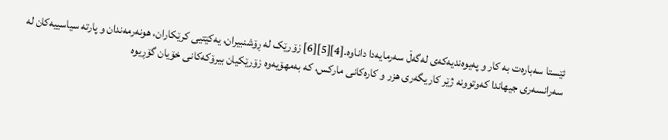ئێستا سەبارەت بە کار و پەیوەندیەکەی لەگەڵ سەرمایەدا داناوە.[4][5][6] زۆرێک لە ڕۆشنبیران، یەکێتیی کرێکاران، هونەرمەندان و پارتە سیاسییەکان لە سەرانسەری جیهاندا کەوتوونە ژێر کاریگەری هزر و کارەکانی مارکس، کە بەمهۆیەوە زۆرێکیان بیرۆکەکانی خۆیان گۆڕیوە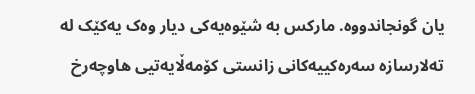یان گونجاندووە. مارکس بە شێوەیەکی دیار وەک یەکێک لە تەلارسازە سەرەکییەکانی زانستی کۆمەڵایەتیی هاوچەرخ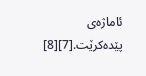ئاماژەی پێدەکرێت.[7][8]